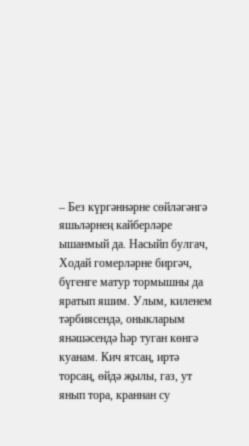– Без күргәннәрне сөйләгәнгә яшьләрнең кайберләре ышанмый да. Насыйп булгач, Ходай гомерләрне биргәч, бүгенге матур тормышны да яратып яшим. Улым, киленем тәрбиясендә, оныкларым янәшәсендә һәр туган көнгә куанам. Кич ятсаң, иртә торсаң, өйдә җылы, газ, ут янып тора, краннан су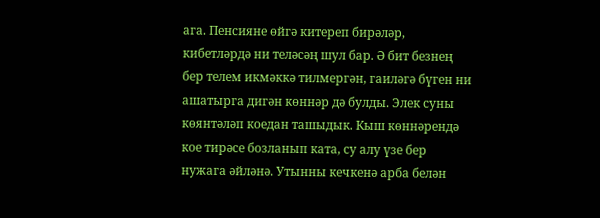ага. Пенсияне өйгә китереп бирәләр, кибетләрдә ни теләсәң шул бар. Ә бит безнең бер телем икмәккә тилмергән, гаиләгә бүген ни ашатырга дигән көннәр дә булды. Элек суны көянтәләп коедан ташыдык. Кыш көннәрендә кое тирәсе бозланып ката, су алу үзе бер нужага әйләнә. Утынны кечкенә арба белән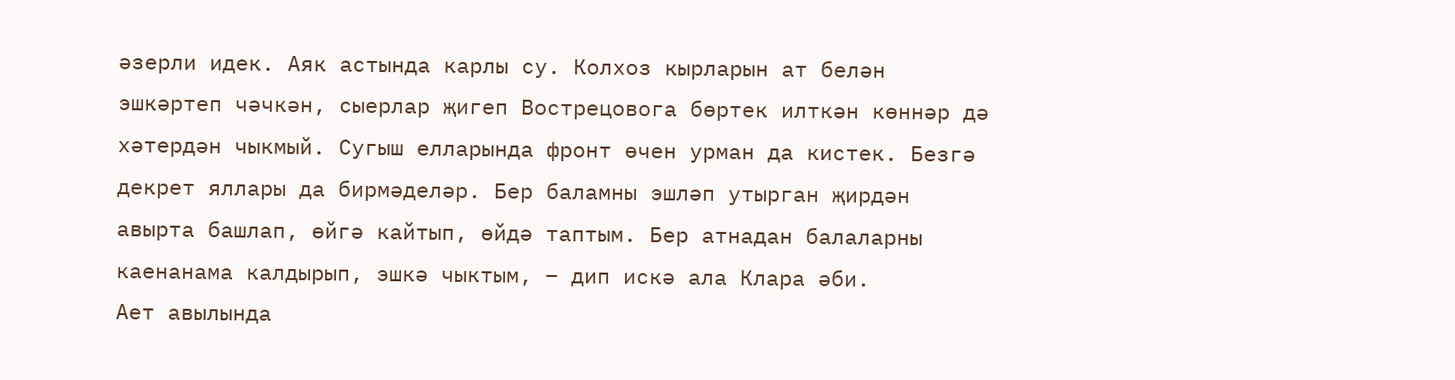әзерли идек. Аяк астында карлы су. Колхоз кырларын ат белән эшкәртеп чәчкән, сыерлар җигеп Вострецовога бөртек илткән көннәр дә хәтердән чыкмый. Сугыш елларында фронт өчен урман да кистек. Безгә декрет яллары да бирмәделәр. Бер баламны эшләп утырган җирдән авырта башлап, өйгә кайтып, өйдә таптым. Бер атнадан балаларны каенанама калдырып, эшкә чыктым, – дип искә ала Клара әби.
Ает авылында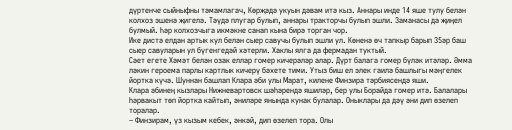дүртенче сыйныфны тәмамлагач, Көрҗәдә укуын дәвам итә кыз. Аннары инде 14 яше тулу белән колхоз эшенә җигелә. Тәүдә плугар булып, аннары тракторчы булып эшли. Заманасы да җиңел булмый. Һәр колхозчыга икмәкне санап кына бирә торган чор.
Ике дистә елдан артык кул белән сыер савучы булып эшли ул. Көненә өч тапкыр барып 35әр баш сыер савуларын ул бүгенгедәй хәтерли. Хаклы ялга да фермадан туктый.
Сәет егете Хәмәт белән озак еллар гомер кичерәләр алар. Дүрт балага гомер бүләк итәләр. Әмма ләкин героема парлы картлык кичерү бәхете тими. Утыз биш ел элек гаилә башлыгы мәңгелек йортка күчә. Шуннан башлап Клара әби улы Марат, килене Финзира тәрбиясендә яши.
Клара әбинең кызлары Нижневартовск шәһәрендә яшиләр, бер улы Борайда гомер итә. Балалары һәрвакыт төп йортка кайтып, әниләре янында кунак булалар. Оныклары да дәү әни дип өзелеп торалар.
– Финзирам, үз кызым кебек, әнкәй, дип өзелеп тора. Олы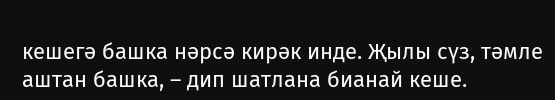кешегә башка нәрсә кирәк инде. Җылы сүз, тәмле аштан башка, – дип шатлана бианай кеше.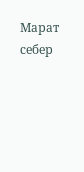Марат себер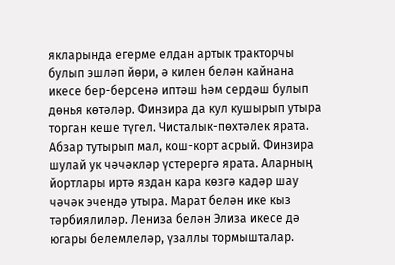якларында егерме елдан артык тракторчы булып эшләп йөри, ә килен белән кайнана икесе бер-берсенә иптәш һәм сердәш булып дөнья көтәләр. Финзира да кул кушырып утыра торган кеше түгел. Чисталык-пөхтәлек ярата. Абзар тутырып мал, кош-корт асрый. Финзира шулай ук чәчәкләр үстерергә ярата. Аларның йортлары иртә яздан кара көзгә кадәр шау чәчәк эчендә утыра. Марат белән ике кыз тәрбиялиләр. Лениза белән Элиза икесе дә югары белемлеләр, үзаллы тормышталар.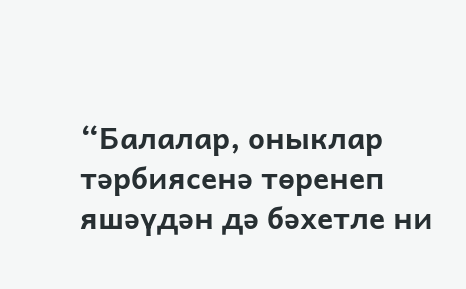“Балалар, оныклар тәрбиясенә төренеп яшәүдән дә бәхетле ни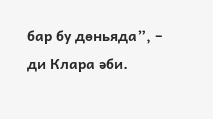бар бу дөньяда”, – ди Клара әби.